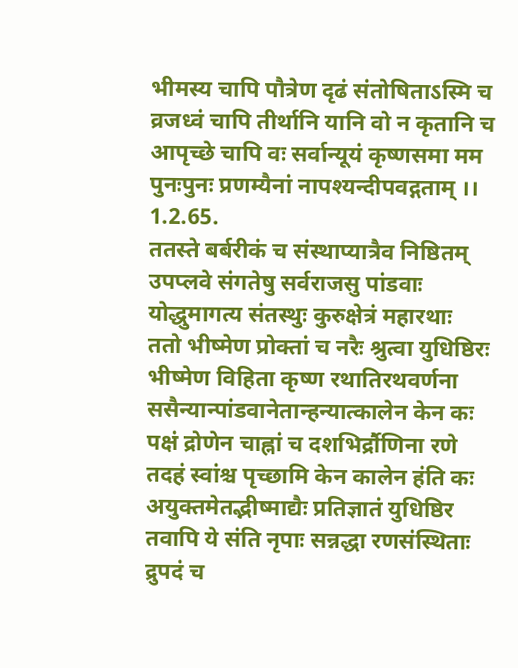भीमस्य चापि पौत्रेण दृढं संतोषिताऽस्मि च
व्रजध्वं चापि तीर्थानि यानि वो न कृतानि च
आपृच्छे चापि वः सर्वान्यूयं कृष्णसमा मम
पुनःपुनः प्रणम्यैनां नापश्यन्दीपवद्गताम् ।। 1.2.65.
ततस्ते बर्बरीकं च संस्थाप्यात्रैव निष्ठितम्
उपप्लवे संगतेषु सर्वराजसु पांडवाः
योद्धुमागत्य संतस्थुः कुरुक्षेत्रं महारथाः
ततो भीष्मेण प्रोक्तां च नरैः श्रुत्वा युधिष्ठिरः
भीष्मेण विहिता कृष्ण रथातिरथवर्णना
ससैन्यान्पांडवानेतान्हन्यात्कालेन केन कः
पक्षं द्रोणेन चाह्नां च दशभिर्द्रौणिना रणे
तदहं स्वांश्च पृच्छामि केन कालेन हंति कः
अयुक्तमेतद्भीष्माद्यैः प्रतिज्ञातं युधिष्ठिर
तवापि ये संति नृपाः सन्नद्धा रणसंस्थिताः
द्रुपदं च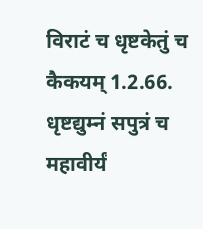विराटं च धृष्टकेतुं च कैकयम् 1.2.66.
धृष्टद्युम्नं सपुत्रं च महावीर्यं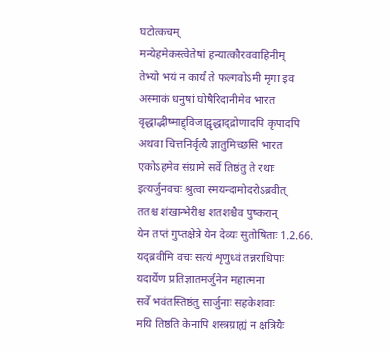घटोत्कचम्
मन्येहमेकस्त्वेतेषां हन्यात्कौरववाहिनीम्
तेभ्यो भयं न कार्यं ते फल्गवोऽमी मृगा इव
अस्माकं धनुषां घोषैरिदानीमेव भारत
वृद्धाद्भीष्माद्द्विजाद्वृद्धाद्द्रोणादपि कृपादपि
अथवा चित्तनिर्वृत्यै ज्ञातुमिच्छसि भारत
एकोऽहमेव संग्रामे सर्वे तिष्ठंतु ते रथाः
इत्यर्जुनवचः श्रुत्वा स्मयन्दामोदरोऽब्रवीत्
ततश्च शंखान्भेरीश्च शतशश्चैव पुष्करान्
येन तप्तं गुप्तक्षेत्रे येन देव्यः सुतोषिताः 1.2.66.
यद्ब्रवीमि वचः सत्यं शृणुध्वं तन्नराधिपाः
यदार्येण प्रतिज्ञातमर्जुनेन महात्मना
सर्वे भवंतस्तिष्ठंतु सार्जुनाः सहकेशवाः
मयि तिष्ठति केनापि शस्त्रग्राह्यं न क्षत्रियैः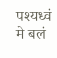पश्यध्वं मे बलं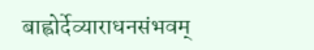बाह्वोर्देव्याराधनसंभवम्